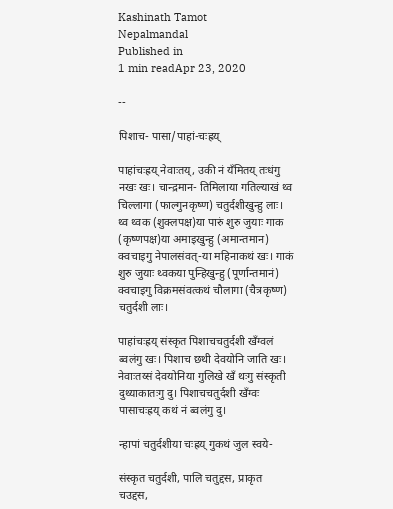Kashinath Tamot
Nepalmandal
Published in
1 min readApr 23, 2020

--

पिशाच- पासा/पाहां-चःह्रय्

पाहांचःह्रय् नेवाःतय्, उकी नं यँमितय् तःधंगु नखः खः। चान्द्रमान- तिमिलाया गतिल्याखं थ्व चिल्लागा (फाल्गुनकृष्ण) चतुर्दशीखुन्हु लाः। थ्व थ्वक (शुक्लपक्ष)या पारुं शुरु जुयाः गाक (कृष्णपक्ष)या अमाइखुन्हु (अमान्तमान) क्वचाइगु नेपालसंवत्-या महिनाकथं खः। गाकं शुरु जुयाः थ्वकया पुन्हिखुन्हु (पूर्णान्तमानं) क्वचाइगु विक्रमसंवत्कथं चौलागा (चैत्रकृष्ण) चतुर्दशी लाः।

पाहांचःह्रय् संस्कृत पिशाचचतुर्दशी खँग्वलं ब्वलंगु खः। पिशाच छथी देवयोनि जाति खः। नेवाःतय्सं देवयोनिया गुलिखे खँ थःगु संस्कृती दुथ्याकातःगु दु। पिशाचचतुर्दशी खँग्वः पासाचःह्रय् कथं नं ब्वलंगु दु।

न्हापां चतुर्दशीया चःह्रय् गुकथं जुल स्वये-

संस्कृत चतुर्दशी, पालि चतुद्दस, प्राकृत चउद्दस,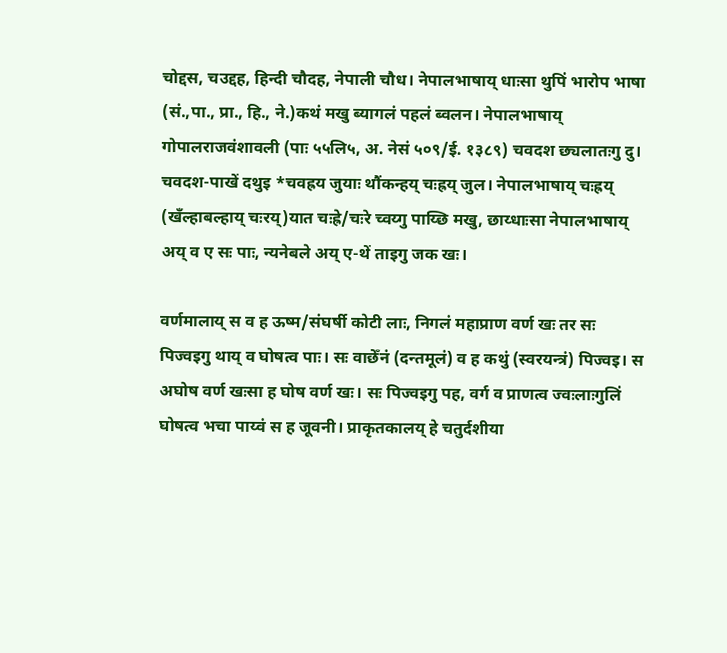चोद्दस, चउद्दह, हिन्दी चौदह, नेपाली चौध। नेपालभाषाय् धाःसा थुपिं भारोप भाषा (सं.,पा., प्रा., हि., ने.)कथं मखु ब्यागलं पहलं ब्वलन। नेपालभाषाय् गोपालराजवंशावली (पाः ५५लि५, अ. नेसं ५०९/ई. १३८९) चवदश छ्यलातःगु दु। चवदश-पाखें दथुइ *चवह्रय जुयाः थौंकन्हय् चःह्रय् जुल। नेपालभाषाय् चःह्रय् (खँल्हाबल्हाय् चःरय्)यात चःह्रे/चःरे च्वय्गु पाय्छि मखु, छाय्धाःसा नेपालभाषाय् अय् व ए सः पाः, न्यनेबले अय् ए-थें ताइगु जक खः।

वर्णमालाय् स व ह ऊष्म/संघर्षी कोटी लाः, निगलं महाप्राण वर्ण खः तर सः पिज्वइगु थाय् व घोषत्व पाः। सः वाछेँनं (दन्तमूलं) व ह कथुं (स्वरयन्त्रं) पिज्वइ। स अघोष वर्ण खःसा ह घोष वर्ण खः। सः पिज्वइगु पह, वर्ग व प्राणत्व ज्वःलाःगुलिं घोषत्व भचा पाय्वं स ह जूवनी। प्राकृतकालय् हे चतुर्दशीया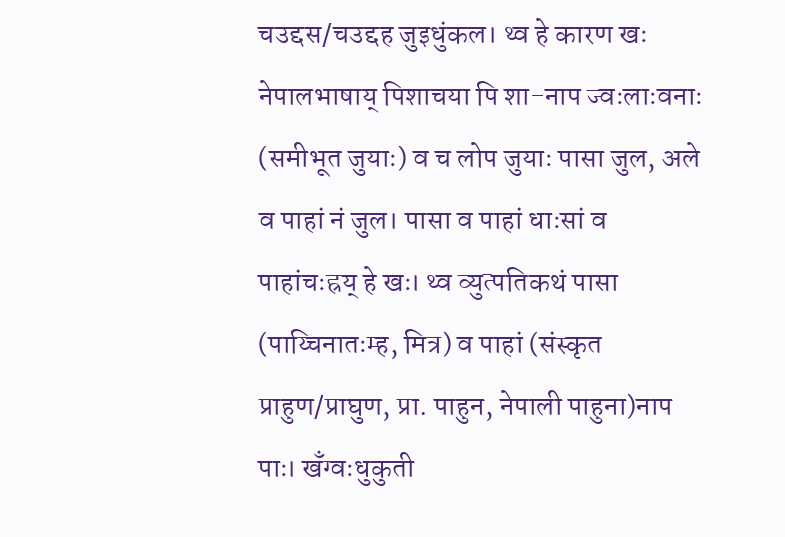चउद्दस/चउद्दह जुइधुंकल। थ्व हे कारण खः नेपालभाषाय् पिशाचया पि शा-नाप ज्वःलाःवनाः (समीभूत जुयाः) व च लोप जुयाः पासा जुल, अले व पाहां नं जुल। पासा व पाहां धाःसां व पाहांचःह्रय् हे खः। थ्व व्युत्पतिकथं पासा (पाय्चिनातःम्ह, मित्र) व पाहां (संस्कृत प्राहुण/प्राघुण, प्रा. पाहुन, नेपाली पाहुना)नाप पाः। खँग्वःधुकुती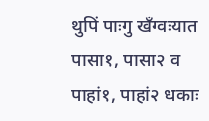थुपिं पाःगु खँग्वःयात पासा१, पासा२ व पाहां१, पाहां२ धकाः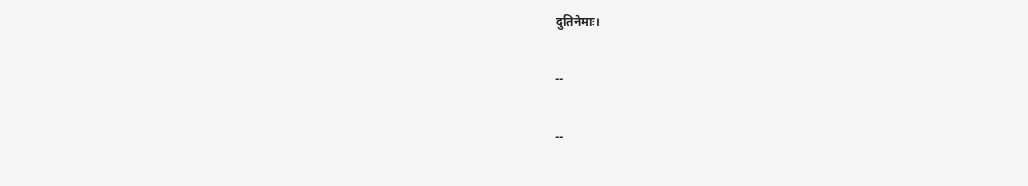दुतिनेमाः।

--

--